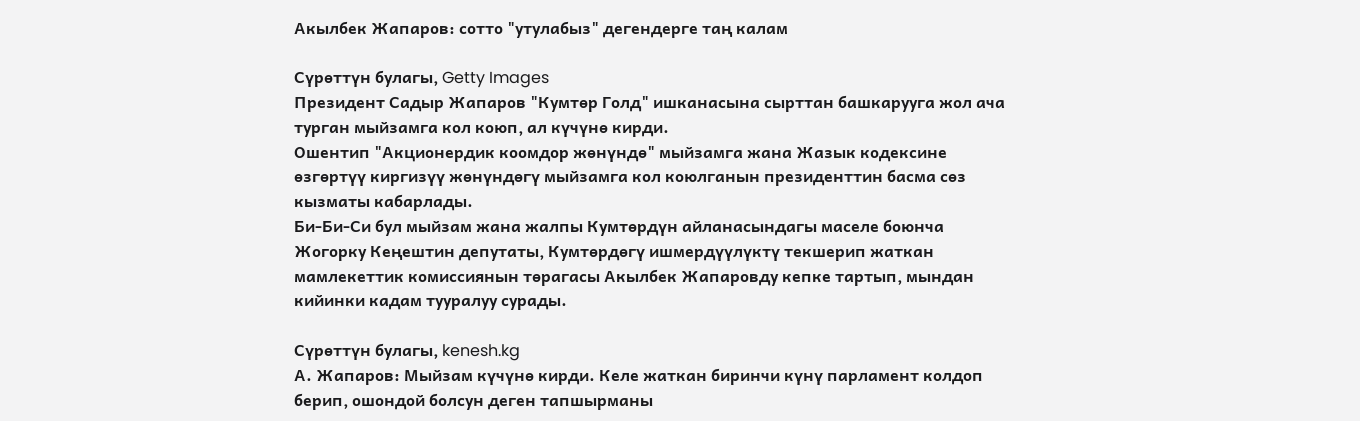Акылбек Жапаров: сотто "утулабыз" дегендерге таң калам

Сүрөттүн булагы, Getty Images
Президент Садыр Жапаров "Кумтөр Голд" ишканасына сырттан башкарууга жол ача турган мыйзамга кол коюп, ал күчүнө кирди.
Ошентип "Акционердик коомдор жөнүндө" мыйзамга жана Жазык кодексине өзгөртүү киргизүү жөнүндөгү мыйзамга кол коюлганын президенттин басма сөз кызматы кабарлады.
Би-Би-Си бул мыйзам жана жалпы Кумтөрдүн айланасындагы маселе боюнча Жогорку Кеңештин депутаты, Кумтөрдөгү ишмердүүлүктү текшерип жаткан мамлекеттик комиссиянын төрагасы Акылбек Жапаровду кепке тартып, мындан кийинки кадам тууралуу сурады.

Сүрөттүн булагы, kenesh.kg
А. Жапаров: Мыйзам күчүнө кирди. Келе жаткан биринчи күнү парламент колдоп берип, ошондой болсун деген тапшырманы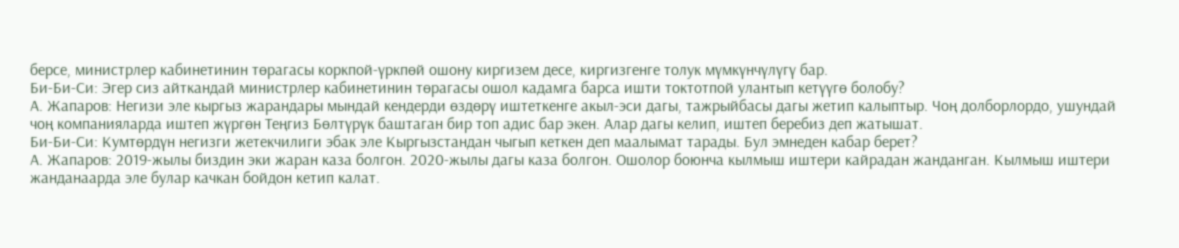берсе, министрлер кабинетинин төрагасы коркпой-үркпөй ошону киргизем десе, киргизгенге толук мүмкүнчүлүгү бар.
Би-Би-Си: Эгер сиз айткандай министрлер кабинетинин төрагасы ошол кадамга барса ишти токтотпой улантып кетүүгө болобу?
А. Жапаров: Негизи эле кыргыз жарандары мындай кендерди өздөрү иштеткенге акыл-эси дагы, тажрыйбасы дагы жетип калыптыр. Чоң долборлордо, ушундай чоң компанияларда иштеп жүргөн Теңгиз Бөлтүрүк баштаган бир топ адис бар экен. Алар дагы келип, иштеп беребиз деп жатышат.
Би-Би-Си: Кумтөрдүн негизги жетекчилиги эбак эле Кыргызстандан чыгып кеткен деп маалымат тарады. Бул эмнеден кабар берет?
А. Жапаров: 2019-жылы биздин эки жаран каза болгон. 2020-жылы дагы каза болгон. Ошолор боюнча кылмыш иштери кайрадан жанданган. Кылмыш иштери жанданаарда эле булар качкан бойдон кетип калат.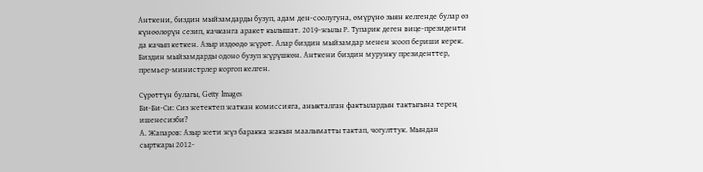Анткени, биздин мыйзамдарды бузуп, адам ден-соолугуна, өмүрүнө зыян келгенде булар өз күнөөлөрүн сезип, качканга аракет кылышат. 2019-жылы Р. Тупарик деген вице-президенти да качып кеткен. Азыр издөөдө жүрөт. Алар биздин мыйзамдар менен жооп бериши керек. Биздин мыйзамдарды одоно бузуп жүрүшкөн. Анткени биздин мурунку президенттер, премьер-министрлер коргоп келген.

Сүрөттүн булагы, Getty Images
Би-Би-Си: Сиз жетектеп жаткан комиссияга, аныкталган фактылардын тактыгына терең ишенесизби?
А. Жапаров: Азыр жети жүз баракка жакын маалыматты тактап, чогулттук. Мындан сырткары 2012-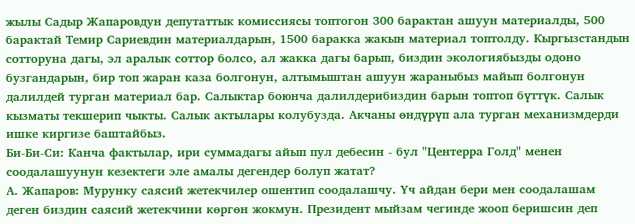жылы Садыр Жапаровдун депутаттык комиссиясы топтогон 300 барактан ашуун материалды, 500 барактай Темир Сариевдин материалдарын, 1500 баракка жакын материал топтолду. Кыргызстандын сотторуна дагы, эл аралык соттор болсо, ал жакка дагы барып, биздин экологиябызды одоно бузгандарын, бир топ жаран каза болгонун, алтымыштан ашуун жараныбыз майып болгонун далилдей турган материал бар. Салыктар боюнча далилдерибиздин барын топтоп бүттүк. Салык кызматы текшерип чыкты. Салык актылары колубузда. Акчаны өндүрүп ала турган механизмдерди ишке киргизе баштайбыз.
Би-Би-Си: Канча фактылар, ири суммадагы айып пул дебесин - бул "Центерра Голд" менен соодалашуунун кезектеги эле амалы дегендер болуп жатат?
А. Жапаров: Мурунку саясий жетекчилер ошентип соодалашчу. Үч айдан бери мен соодалашам деген биздин саясий жетекчини көргөн жокмун. Президент мыйзам чегинде жооп беришсин деп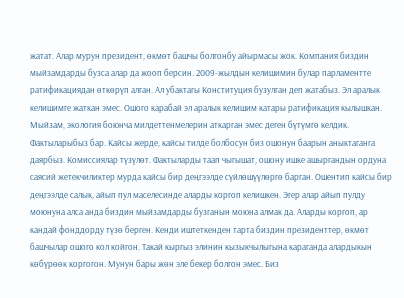жатат. Алар мурун президент, өкмөт башчы болгонбу айырмасы жок. Компания биздин мыйзамдарды бузса алар да жооп берсин. 2009-жылдын келишимин булар парламентте ратификациядан өткөрүп алган. Ал убактагы Конституция бузулган деп жатабыз. Эл аралык келишимге жаткан эмес. Ошого карабай эл аралык келишим катары ратификация кылышкан. Мыйзам, экология боюнча милдеттенмелерин аткарган эмес деген бүтүмгө келдик. Фактыларыбыз бар. Кайсы жерде, кайсы тилде болбосун биз ошонун баарын аныктаганга даярбыз. Комиссиялар түзүлөт. Фактыларды таап чыгышат, ошону ишке ашыргандын ордуна саясий жетекчиликтер мурда кайсы бир деңгээлде сүйлөшүүлөргө барган. Ошентип кайсы бир деңгээлде салык, айып пул маселесинде аларды коргоп келишкен. Эгер алар айып пулду моюнуна алса анда биздин мыйзамдарды бузганын моюна алмак да. Аларды коргоп, ар кандай фонддорду түзө берген. Кенди иштеткенден тарта биздин президенттер, өкмөт башчылар ошого кол койгон. Такай кыргыз элинин кызыкчылыгына караганда алардыкын көбүрөөк коргогон. Мунун бары жөн эле бекер болгон эмес. Биз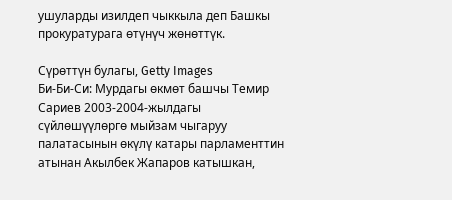ушуларды изилдеп чыккыла деп Башкы прокуратурага өтүнүч жөнөттүк.

Сүрөттүн булагы, Getty Images
Би-Би-Си: Мурдагы өкмөт башчы Темир Сариев 2003-2004-жылдагы сүйлөшүүлөргө мыйзам чыгаруу палатасынын өкүлү катары парламенттин атынан Акылбек Жапаров катышкан,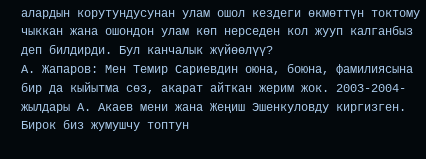алардын корутундусунан улам ошол кездеги өкмөттүн токтому чыккан жана ошондон улам көп нерседен кол жууп калганбыз деп билдирди. Бул канчалык жүйөөлүү?
А. Жапаров: Мен Темир Сариевдин оюна, боюна, фамилиясына бир да кыйытма сөз, акарат айткан жерим жок. 2003-2004-жылдары А. Акаев мени жана Жеңиш Эшенкуловду киргизген. Бирок биз жумушчу топтун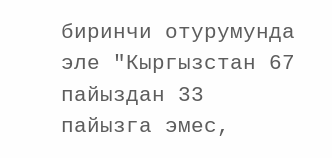биринчи отурумунда эле "Кыргызстан 67 пайыздан 33 пайызга эмес,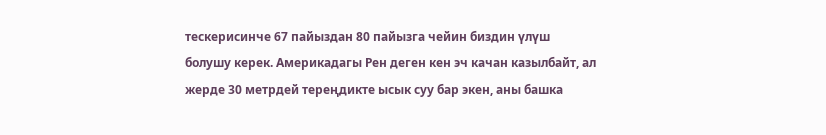тескерисинче 67 пайыздан 80 пайызга чейин биздин үлүш болушу керек. Америкадагы Рен деген кен эч качан казылбайт, ал жерде 30 метрдей тереңдикте ысык суу бар экен, аны башка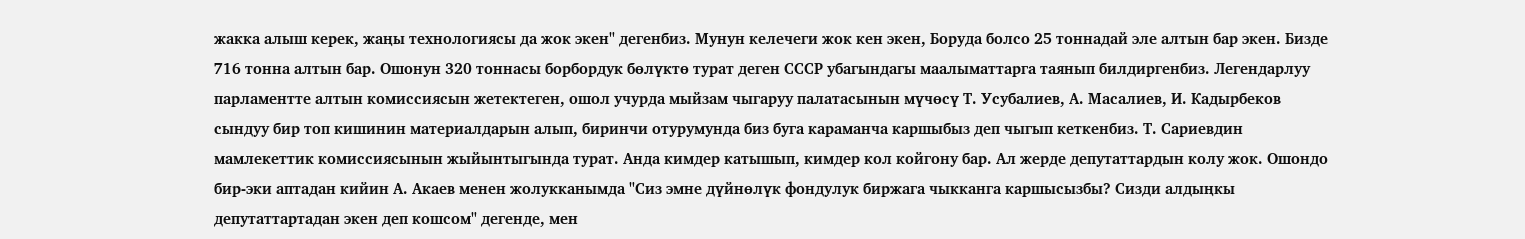жакка алыш керек, жаңы технологиясы да жок экен" дегенбиз. Мунун келечеги жок кен экен, Боруда болсо 25 тоннадай эле алтын бар экен. Бизде 716 тонна алтын бар. Ошонун 320 тоннасы борбордук бөлүктө турат деген СССР убагындагы маалыматтарга таянып билдиргенбиз. Легендарлуу парламентте алтын комиссиясын жетектеген, ошол учурда мыйзам чыгаруу палатасынын мүчөсү Т. Усубалиев, А. Масалиев, И. Кадырбеков сындуу бир топ кишинин материалдарын алып, биринчи отурумунда биз буга караманча каршыбыз деп чыгып кеткенбиз. Т. Сариевдин мамлекеттик комиссиясынын жыйынтыгында турат. Анда кимдер катышып, кимдер кол койгону бар. Ал жерде депутаттардын колу жок. Ошондо бир-эки аптадан кийин А. Акаев менен жолукканымда "Сиз эмне дүйнөлүк фондулук биржага чыкканга каршысызбы? Сизди алдыңкы депутаттартадан экен деп кошсом" дегенде, мен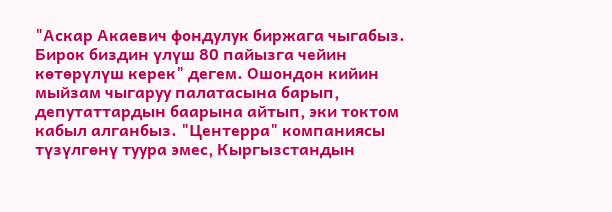"Аскар Акаевич фондулук биржага чыгабыз. Бирок биздин үлүш 80 пайызга чейин көтөрүлүш керек" дегем. Ошондон кийин мыйзам чыгаруу палатасына барып, депутаттардын баарына айтып, эки токтом кабыл алганбыз. "Центерра" компаниясы түзүлгөнү туура эмес, Кыргызстандын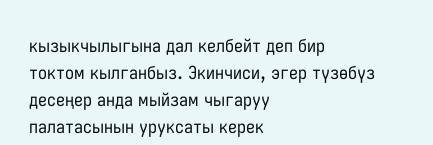кызыкчылыгына дал келбейт деп бир токтом кылганбыз. Экинчиси, эгер түзөбүз десеңер анда мыйзам чыгаруу палатасынын уруксаты керек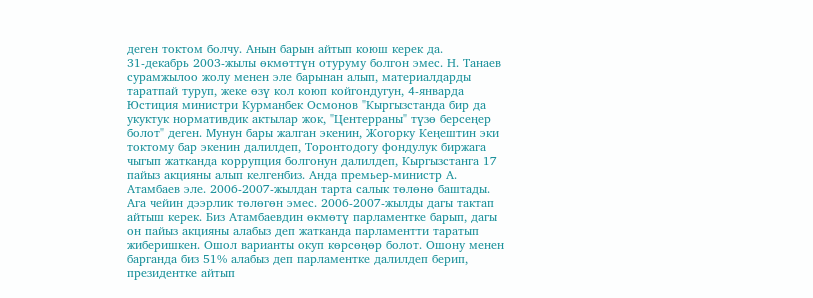деген токтом болчу. Анын барын айтып коюш керек да.
31-декабрь 2003-жылы өкмөттүн отуруму болгон эмес. Н. Танаев сурамжылоо жолу менен эле барынан алып, материалдарды таратпай туруп, жеке өзү кол коюп койгондугун, 4-январда Юстиция министри Курманбек Осмонов "Кыргызстанда бир да укуктук нормативдик актылар жок, "Центерраны" түзө берсеңер болот" деген. Мунун бары жалган экенин, Жогорку Кеңештин эки токтому бар экенин далилдеп, Торонтодогу фондулук биржага чыгып жатканда коррупция болгонун далилдеп, Кыргызстанга 17 пайыз акцияны алып келгенбиз. Анда премьер-министр А. Атамбаев эле. 2006-2007-жылдан тарта салык төлөнө баштады. Ага чейин дээрлик төлөгөн эмес. 2006-2007-жылды дагы тактап айтыш керек. Биз Атамбаевдин өкмөтү парламентке барып, дагы он пайыз акцияны алабыз деп жатканда парламентти таратып жиберишкен. Ошол варианты окуп көрсөңөр болот. Ошону менен барганда биз 51% алабыз деп парламентке далилдеп берип, президентке айтып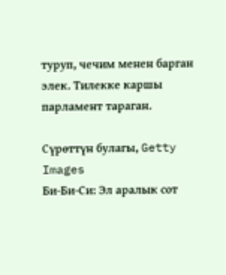туруп, чечим менен барган элек. Тилекке каршы парламент тараган.

Сүрөттүн булагы, Getty Images
Би-Би-Си: Эл аралык сот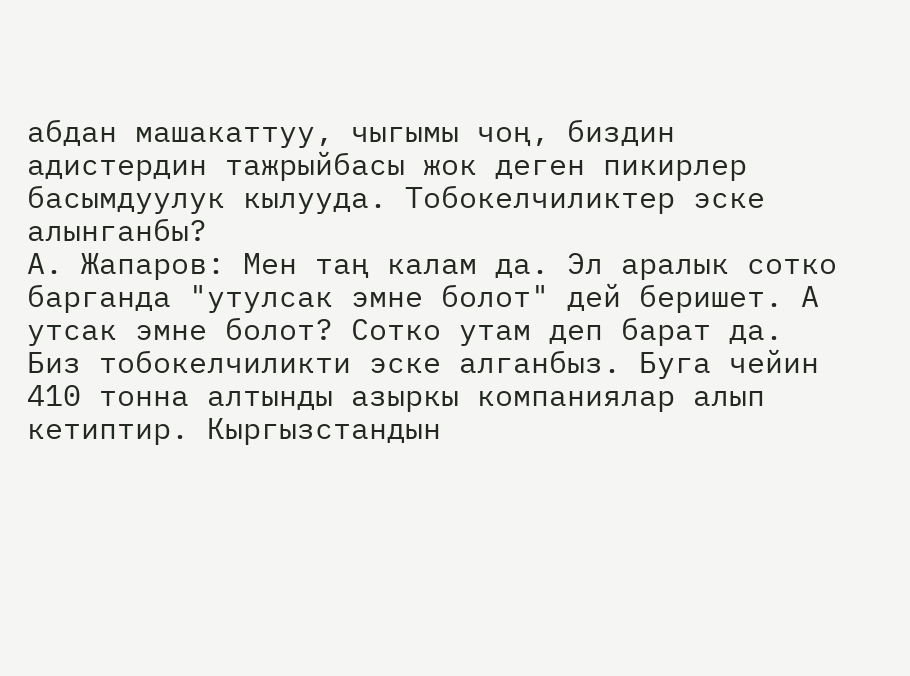абдан машакаттуу, чыгымы чоң, биздин адистердин тажрыйбасы жок деген пикирлер басымдуулук кылууда. Тобокелчиликтер эске алынганбы?
А. Жапаров: Мен таң калам да. Эл аралык сотко барганда "утулсак эмне болот" дей беришет. А утсак эмне болот? Сотко утам деп барат да. Биз тобокелчиликти эске алганбыз. Буга чейин 410 тонна алтынды азыркы компаниялар алып кетиптир. Кыргызстандын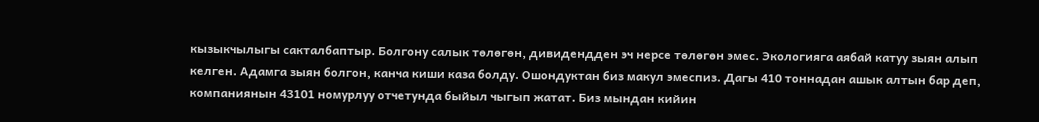кызыкчылыгы сакталбаптыр. Болгону салык төлөгөн, дивидендден эч нерсе төлөгөн эмес. Экологияга аябай катуу зыян алып келген. Адамга зыян болгон, канча киши каза болду. Ошондуктан биз макул эмеспиз. Дагы 410 тоннадан ашык алтын бар деп, компаниянын 43101 номурлуу отчетунда быйыл чыгып жатат. Биз мындан кийин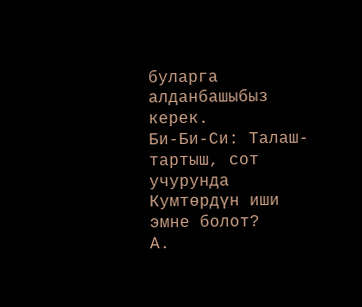буларга алданбашыбыз керек.
Би-Би-Си: Талаш-тартыш, сот учурунда Кумтөрдүн иши эмне болот?
А.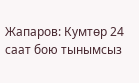Жапаров: Кумтөр 24 саат бою тынымсыз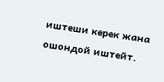иштеши керек жана ошондой иштейт.